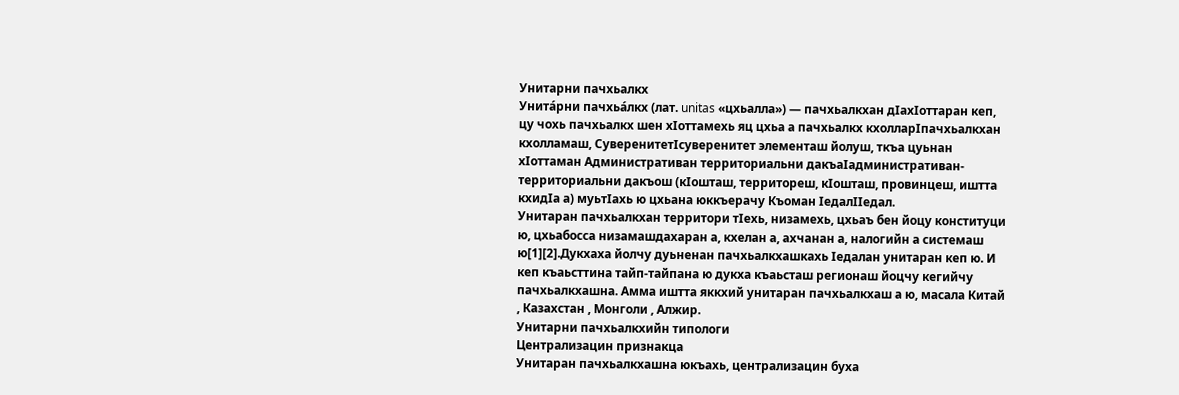Унитарни пачхьалкх
Унита́рни пачхьа́лкх (лат. unitas «цхьалла») — пачхьалкхан дӀахӀоттаран кеп, цу чохь пачхьалкх шен хӀоттамехь яц цхьа а пачхьалкх кхолларӀпачхьалкхан кхолламаш, СуверенитетӀсуверенитет элементаш йолуш, ткъа цуьнан хӀоттаман Административан территориальни дакъаӀадминистративан-территориальни дакъош (кӀошташ, территореш, кӀошташ, провинцеш, иштта кхидӀа а) муьтӀахь ю цхьана юккъерачу Къоман ӀедалӀӀедал.
Унитаран пачхьалкхан территори тӀехь, низамехь, цхьаъ бен йоцу конституци ю, цхьабосса низамашдахаран а, кхелан а, ахчанан а, налогийн а системаш ю[1][2].Дукхаха йолчу дуьненан пачхьалкхашкахь Ӏедалан унитаран кеп ю. И кеп къаьсттина тайп-тайпана ю дукха къаьсташ регионаш йоцчу кегийчу пачхьалкхашна. Амма иштта яккхий унитаран пачхьалкхаш а ю, масала Китай , Казахстан , Монголи , Алжир.
Унитарни пачхьалкхийн типологи
Централизацин признакца
Унитаран пачхьалкхашна юкъахь, централизацин буха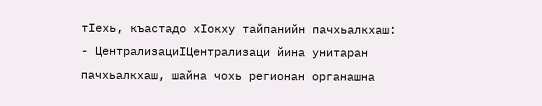тӀехь, къастадо хӀокху тайпанийн пачхьалкхаш:
- ЦентрализациӀЦентрализаци йина унитаран пачхьалкхаш, шайна чохь регионан органашна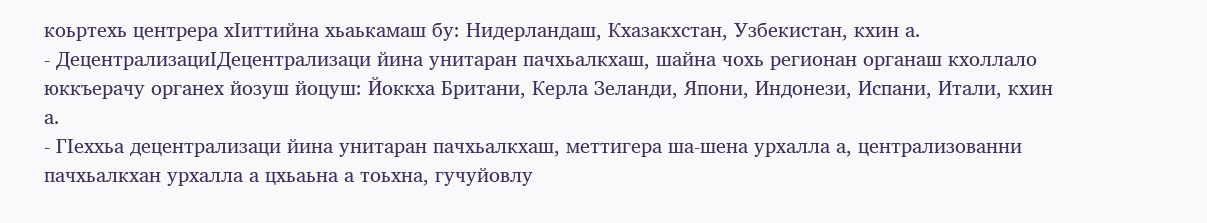коьртехь центрера хӀиттийна хьаькамаш бу: Нидерландаш, Кхазакхстан, Узбекистан, кхин а.
- ДецентрализациӀДецентрализаци йина унитаран пачхьалкхаш, шайна чохь регионан органаш кхоллало юккъерачу органех йозуш йоцуш: Йоккха Британи, Керла Зеланди, Япони, Индонези, Испани, Итали, кхин а.
- ГӀеххьа децентрализаци йина унитаран пачхьалкхаш, меттигера ша-шена урхалла а, централизованни пачхьалкхан урхалла а цхьаьна а тоьхна, гучуйовлу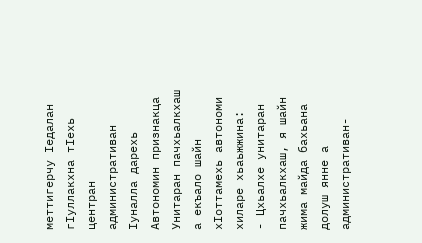меттигерчу Ӏедалан гӀуллакхна тӀехь центран административан Ӏуналла дарехь
Автономин признакца
Унитаран пачхьалкхаш а екъало шайн хӀоттамехь автономи хиларе хьаьжжина:
- Цхьалхе унитаран пачхьалкхаш, я шайн жима майда бахьана долуш янне а административан-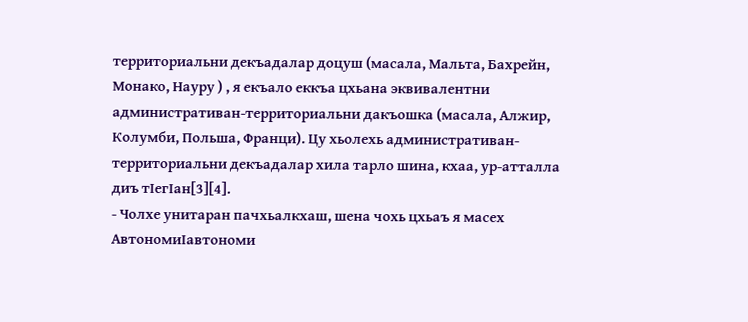территориальни декъадалар доцуш (масала, Мальта, Бахрейн, Монако, Науру ) , я екъало еккъа цхьана эквивалентни административан-территориальни дакъошка (масала, Алжир, Колумби, Польша, Франци). Цу хьолехь административан-территориальни декъадалар хила тарло шина, кхаа, ур-атталла диъ тӀегӀан[3][4].
- Чолхе унитаран пачхьалкхаш, шена чохь цхьаъ я масех АвтономиӀавтономи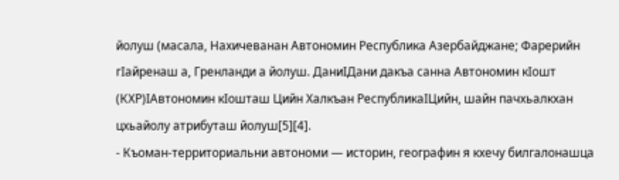йолуш (масала, Нахичеванан Автономин Республика Азербайджане; Фарерийн гӀайренаш а, Гренланди а йолуш. ДаниӀДани дакъа санна Автономин кӀошт (КХР)ӀАвтономин кӀошташ Цийн Халкъан РеспубликаӀЦийн, шайн пачхьалкхан цхьайолу атрибуташ йолуш[5][4].
- Къоман-территориальни автономи — историн, географин я кхечу билгалонашца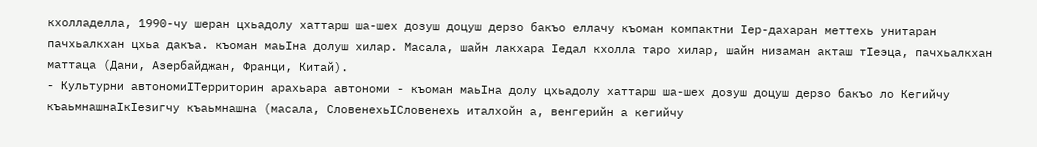кхолладелла, 1990-чу шеран цхьадолу хаттарш ша-шех дозуш доцуш дерзо бакъо еллачу къоман компактни Ӏер-дахаран меттехь унитаран пачхьалкхан цхьа дакъа. къоман маьӀна долуш хилар. Масала, шайн лакхара Ӏедал кхолла таро хилар, шайн низаман акташ тӀеэца, пачхьалкхан маттаца (Дани, Азербайджан, Франци, Китай).
- Культурни автономиӀТерриторин арахьара автономи - къоман маьӀна долу цхьадолу хаттарш ша-шех дозуш доцуш дерзо бакъо ло Кегийчу къаьмнашнаӀкӀезигчу къаьмнашна (масала, СловенехьӀСловенехь италхойн а, венгерийн а кегийчу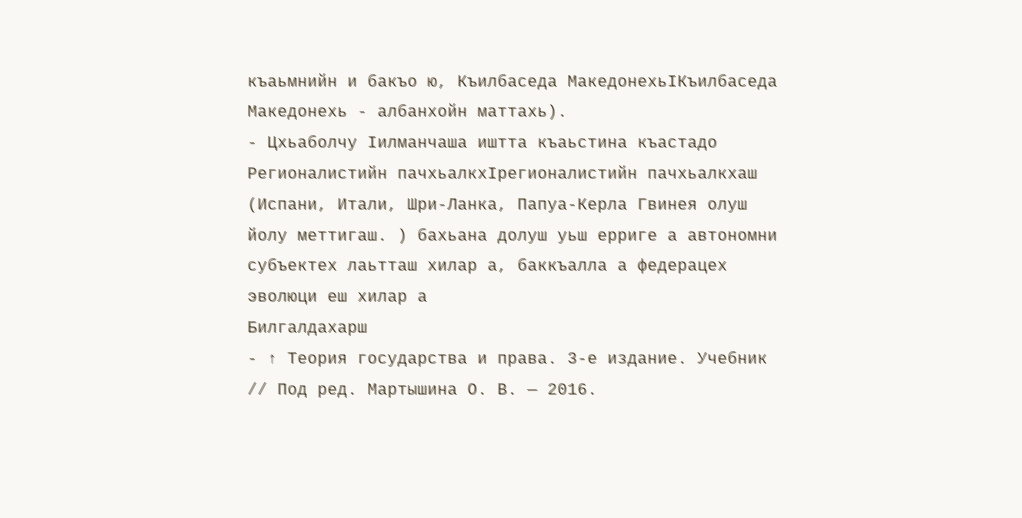къаьмнийн и бакъо ю, Къилбаседа МакедонехьӀКъилбаседа Македонехь - албанхойн маттахь).
- Цхьаболчу Ӏилманчаша иштта къаьстина къастадо Регионалистийн пачхьалкхӀрегионалистийн пачхьалкхаш (Испани, Итали, Шри-Ланка, Папуа-Керла Гвинея олуш йолу меттигаш. ) бахьана долуш уьш ерриге а автономни субъектех лаьтташ хилар а, баккъалла а федерацех эволюци еш хилар а
Билгалдахарш
- ↑ Теория государства и права. 3-е издание. Учебник // Под ред. Мартышина О. В. — 2016.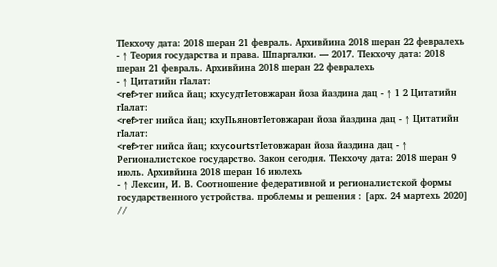ТӀекхочу дата: 2018 шеран 21 февраль. Архивйина 2018 шеран 22 февралехь
- ↑ Теория государства и права. Шпаргалки. — 2017. ТӀекхочу дата: 2018 шеран 21 февраль. Архивйина 2018 шеран 22 февралехь
- ↑ Цитатийн гӀалат:
<ref>тег нийса йац; кхусудтIетовжаран йоза йаздина дац - ↑ 1 2 Цитатийн гӀалат:
<ref>тег нийса йац; кхуПьяновтIетовжаран йоза йаздина дац - ↑ Цитатийн гӀалат:
<ref>тег нийса йац; кхуcourtsтIетовжаран йоза йаздина дац - ↑ Регионалистское государство. Закон сегодня. ТӀекхочу дата: 2018 шеран 9 июль. Архивйина 2018 шеран 16 июлехь
- ↑ Лексин, И. В. Соотношение федеративной и регионалистской формы государственного устройства. проблемы и решения : [арх. 24 мартехь 2020] //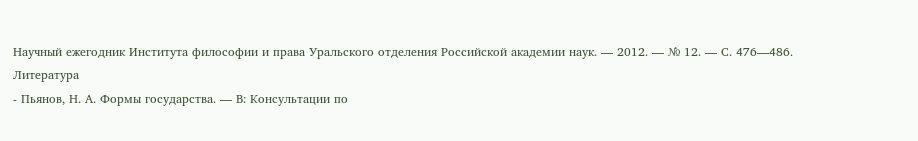Научный ежегодник Института философии и права Уральского отделения Российской академии наук. — 2012. — № 12. — С. 476—486.
Литература
- Пьянов, Н. А. Формы государства. — В: Консультации по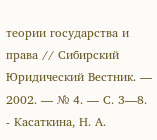теории государства и права // Сибирский Юридический Вестник. — 2002. — № 4. — С. 3—8.
- Касаткина, Н. А.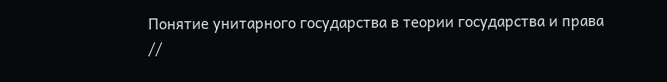Понятие унитарного государства в теории государства и права //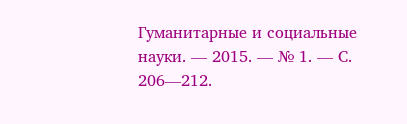Гуманитарные и социальные науки. — 2015. — № 1. — С. 206—212.